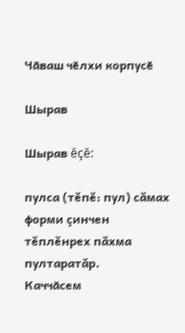Чӑваш чӗлхи корпусӗ

Шырав

Шырав ĕçĕ:

пулса (тĕпĕ: пул) сăмах форми çинчен тĕплĕнрех пăхма пултаратăр.
Каччӑсем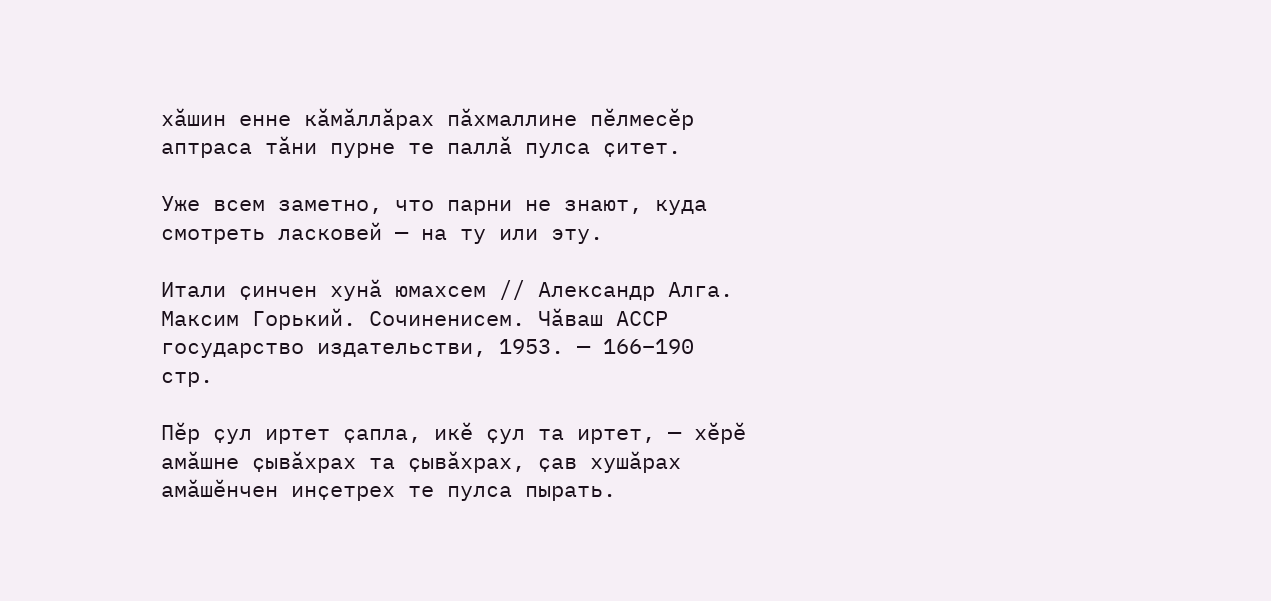хӑшин енне кӑмӑллӑрах пӑхмаллине пӗлмесӗр аптраса тӑни пурне те паллӑ пулса ҫитет.

Уже всем заметно, что парни не знают, куда смотреть ласковей — на ту или эту.

Итали ҫинчен хунӑ юмахсем // Александр Алга. Максим Горький. Сочиненисем. Чӑваш АССР государство издательстви, 1953. — 166–190 стр.

Пӗр ҫул иртет ҫапла, икӗ ҫул та иртет, — хӗрӗ амӑшне ҫывӑхрах та ҫывӑхрах, ҫав хушӑрах амӑшӗнчен инҫетрех те пулса пырать.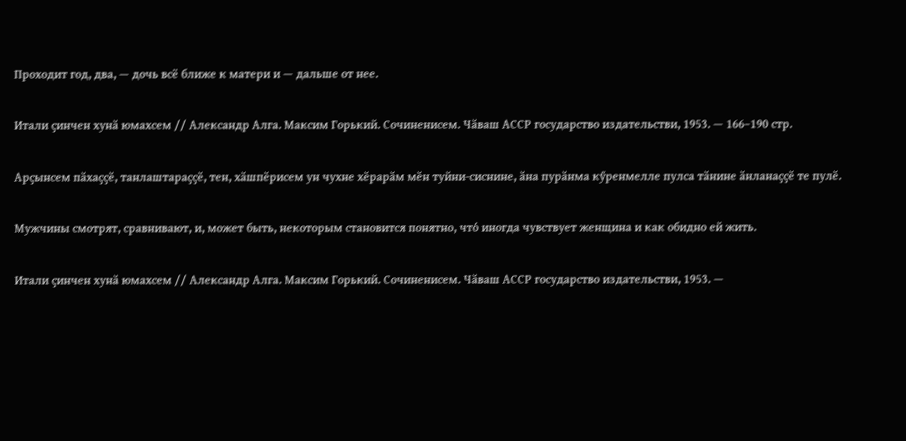Проходит год, два, — дочь всё ближе к матери и — дальше от нее.

Итали ҫинчен хунӑ юмахсем // Александр Алга. Максим Горький. Сочиненисем. Чӑваш АССР государство издательстви, 1953. — 166–190 стр.

Арҫынсем пӑхаҫҫӗ, танлаштараҫҫӗ, тен, хӑшпӗрисем ун чухне хӗрарӑм мӗн туйни-сиснине, ӑна пурӑнма кӳренмелле пулса тӑнине ӑнланаҫҫӗ те пулӗ.

Мужчины смотрят, сравнивают, и, может быть, некоторым становится понятно, что́ иногда чувствует женщина и как обидно ей жить.

Итали ҫинчен хунӑ юмахсем // Александр Алга. Максим Горький. Сочиненисем. Чӑваш АССР государство издательстви, 1953. —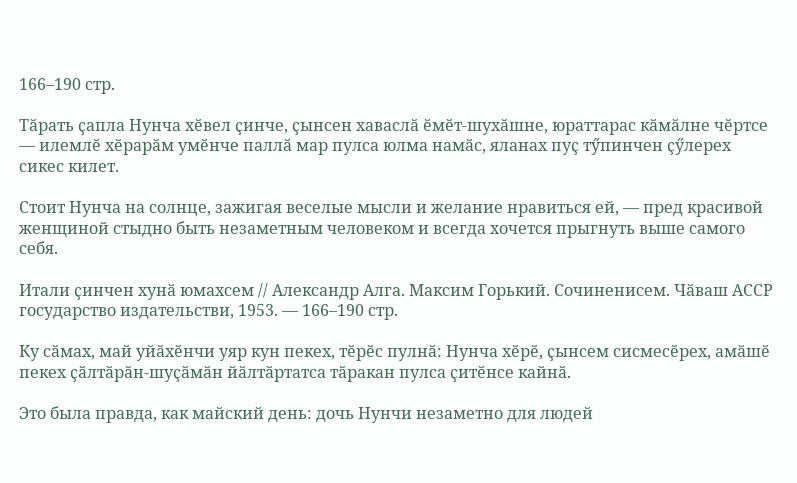166–190 стр.

Тӑрать ҫапла Нунча хӗвел ҫинче, ҫынсен хаваслӑ ӗмӗт-шухӑшне, юраттарас кӑмӑлне чӗртсе — илемлӗ хӗрарӑм умӗнче паллӑ мар пулса юлма намӑс, яланах пуҫ тӳпинчен ҫӳлерех сикес килет.

Стоит Нунча на солнце, зажигая веселые мысли и желание нравиться ей, — пред красивой женщиной стыдно быть незаметным человеком и всегда хочется прыгнуть выше самого себя.

Итали ҫинчен хунӑ юмахсем // Александр Алга. Максим Горький. Сочиненисем. Чӑваш АССР государство издательстви, 1953. — 166–190 стр.

Ку сӑмах, май уйӑхӗнчи уяр кун пекех, тӗрӗс пулнӑ: Нунча хӗрӗ, ҫынсем сисмесӗрех, амӑшӗ пекех ҫӑлтӑрӑн-шуҫӑмӑн йӑлтӑртатса тӑракан пулса ҫитӗнсе кайнӑ.

Это была правда, как майский день: дочь Нунчи незаметно для людей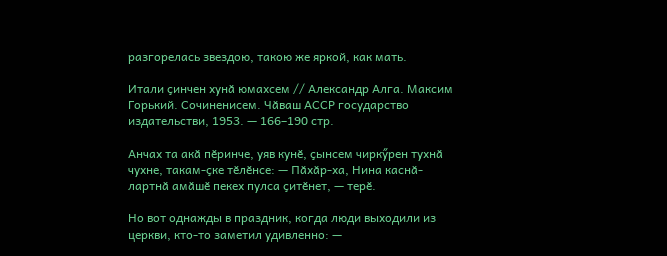разгорелась звездою, такою же яркой, как мать.

Итали ҫинчен хунӑ юмахсем // Александр Алга. Максим Горький. Сочиненисем. Чӑваш АССР государство издательстви, 1953. — 166–190 стр.

Анчах та акӑ пӗринче, уяв кунӗ, ҫынсем чиркӳрен тухнӑ чухне, такам-ҫке тӗлӗнсе: — Пӑхӑр-ха, Нина каснӑ-лартнӑ амӑшӗ пекех пулса ҫитӗнет, — терӗ.

Но вот однажды в праздник, когда люди выходили из церкви, кто-то заметил удивленно: —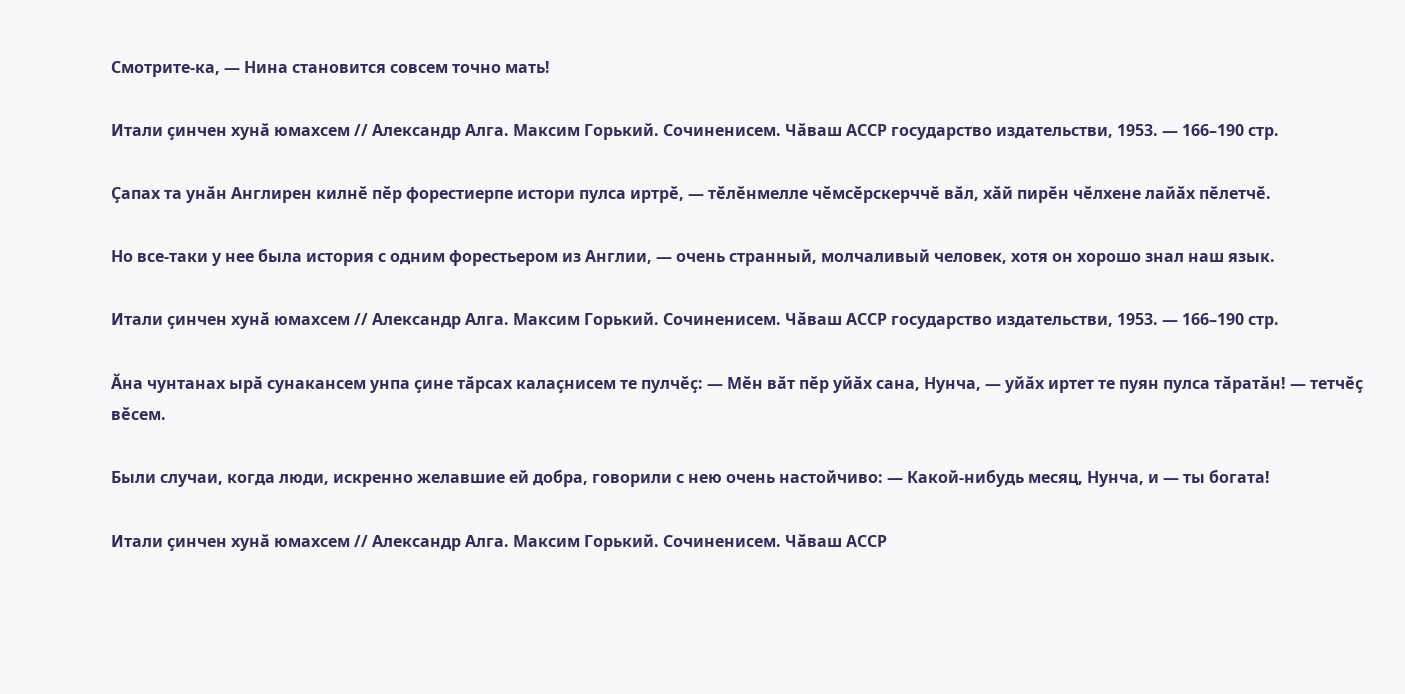Смотрите-ка, — Нина становится совсем точно мать!

Итали ҫинчен хунӑ юмахсем // Александр Алга. Максим Горький. Сочиненисем. Чӑваш АССР государство издательстви, 1953. — 166–190 стр.

Ҫапах та унӑн Англирен килнӗ пӗр форестиерпе истори пулса иртрӗ, — тӗлӗнмелле чӗмсӗрскерччӗ вӑл, хӑй пирӗн чӗлхене лайӑх пӗлетчӗ.

Но все-таки у нее была история с одним форестьером из Англии, — очень странный, молчаливый человек, хотя он хорошо знал наш язык.

Итали ҫинчен хунӑ юмахсем // Александр Алга. Максим Горький. Сочиненисем. Чӑваш АССР государство издательстви, 1953. — 166–190 стр.

Ӑна чунтанах ырӑ сунакансем унпа ҫине тӑрсах калаҫнисем те пулчӗҫ: — Мӗн вӑт пӗр уйӑх сана, Нунча, — уйӑх иртет те пуян пулса тӑратӑн! — тетчӗҫ вӗсем.

Были случаи, когда люди, искренно желавшие ей добра, говорили с нею очень настойчиво: — Какой-нибудь месяц, Нунча, и — ты богата!

Итали ҫинчен хунӑ юмахсем // Александр Алга. Максим Горький. Сочиненисем. Чӑваш АССР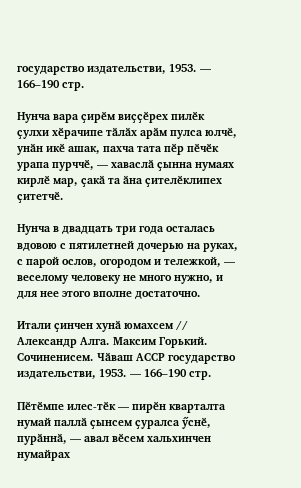государство издательстви, 1953. — 166–190 стр.

Нунча вара ҫирӗм виҫҫӗрех пилӗк ҫулхи хӗрачипе тӑлӑх арӑм пулса юлчӗ, унӑн икӗ ашак, пахча тата пӗр пӗчӗк урапа пурччӗ, — хаваслӑ ҫынна нумаях кирлӗ мар, ҫакӑ та ӑна ҫителӗклипех ҫитетчӗ.

Нунча в двадцать три года осталась вдовою с пятилетней дочерью на руках, с парой ослов, огородом и тележкой, — веселому человеку не много нужно, и для нее этого вполне достаточно.

Итали ҫинчен хунӑ юмахсем // Александр Алга. Максим Горький. Сочиненисем. Чӑваш АССР государство издательстви, 1953. — 166–190 стр.

Пӗтӗмпе илес-тӗк — пирӗн кварталта нумай паллӑ ҫынсем ҫуралса ӳснӗ, пурӑннӑ, — авал вӗсем хальхинчен нумайрах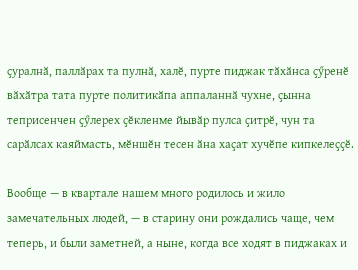ҫуралнӑ, паллӑрах та пулнӑ, халӗ, пурте пиджак тӑхӑнса ҫӳренӗ вӑхӑтра тата пурте политикӑпа аппаланнӑ чухне, ҫынна теприсенчен ҫӳлерех ҫӗкленме йывӑр пулса ҫитрӗ, чун та сарӑлсах каяймасть, мӗншӗн тесен ӑна хаҫат хучӗпе кипкелеҫҫӗ.

Вообще — в квартале нашем много родилось и жило замечательных людей, — в старину они рождались чаще, чем теперь, и были заметней, а ныне, когда все ходят в пиджаках и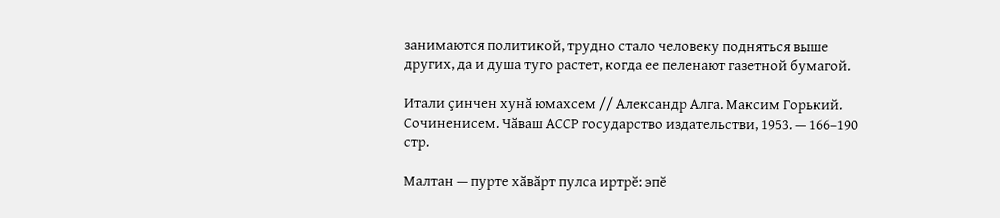занимаются политикой, трудно стало человеку подняться выше других, да и душа туго растет, когда ее пеленают газетной бумагой.

Итали ҫинчен хунӑ юмахсем // Александр Алга. Максим Горький. Сочиненисем. Чӑваш АССР государство издательстви, 1953. — 166–190 стр.

Малтан — пурте хӑвӑрт пулса иртрӗ: эпӗ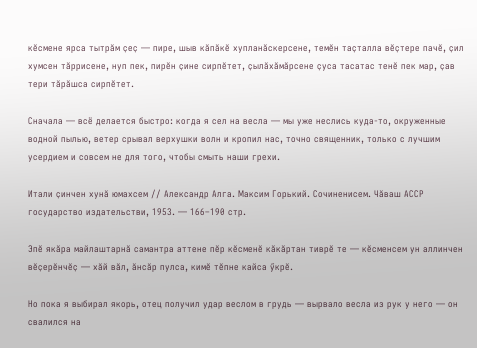кӗсмене ярса тытрӑм ҫеҫ — пире, шыв кӑпӑкӗ хупланӑскерсене, темӗн таҫталла вӗҫтере пачӗ, ҫил хумсен тӑррисене, нуп пек, пирӗн ҫине сирпӗтет, ҫылӑхӑмӑрсене ҫуса тасатас тенӗ пек мар, ҫав тери тӑрӑшса сирпӗтет.

Сначала — всё делается быстро: когда я сел на весла — мы уже неслись куда-то, окруженные водной пылью, ветер срывал верхушки волн и кропил нас, точно священник, только с лучшим усердием и совсем не для того, чтобы смыть наши грехи.

Итали ҫинчен хунӑ юмахсем // Александр Алга. Максим Горький. Сочиненисем. Чӑваш АССР государство издательстви, 1953. — 166–190 стр.

Эпӗ якӑра майлаштарнӑ самантра аттене пӗр кӗсменӗ кӑкӑртан тиврӗ те — кӗсменсем ун аллинчен вӗҫерӗнчӗҫ — хӑй вӑл, ӑнсӑр пулса, кимӗ тӗпне кайса ӳкрӗ.

Но пока я выбирал якорь, отец получил удар веслом в грудь — вырвало весла из рук у него — он свалился на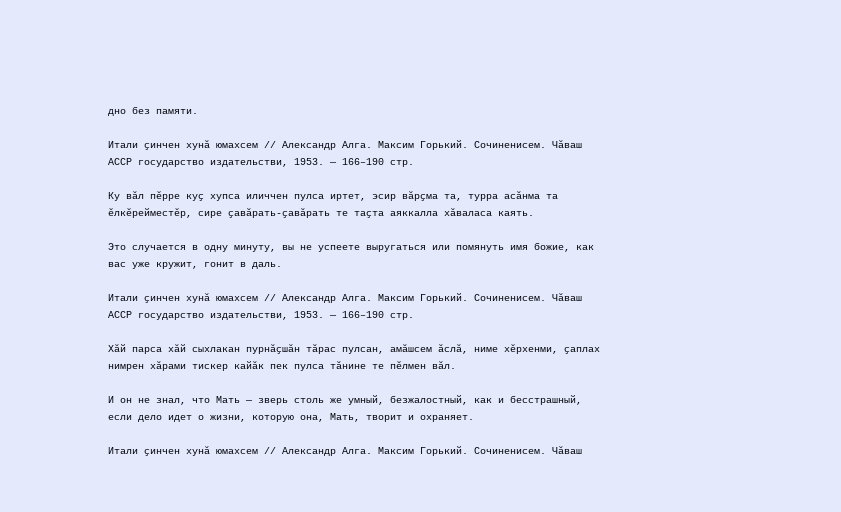дно без памяти.

Итали ҫинчен хунӑ юмахсем // Александр Алга. Максим Горький. Сочиненисем. Чӑваш АССР государство издательстви, 1953. — 166–190 стр.

Ку вӑл пӗрре куҫ хупса иличчен пулса иртет, эсир вӑрҫма та, турра асӑнма та ӗлкӗрейместӗр, сире ҫавӑрать-ҫавӑрать те таҫта аяккалла хӑваласа каять.

Это случается в одну минуту, вы не успеете выругаться или помянуть имя божие, как вас уже кружит, гонит в даль.

Итали ҫинчен хунӑ юмахсем // Александр Алга. Максим Горький. Сочиненисем. Чӑваш АССР государство издательстви, 1953. — 166–190 стр.

Хӑй парса хӑй сыхлакан пурнӑҫшӑн тӑрас пулсан, амӑшсем ӑслӑ, ниме хӗрхенми, ҫаплах нимрен хӑрами тискер кайӑк пек пулса тӑнине те пӗлмен вӑл.

И он не знал, что Мать — зверь столь же умный, безжалостный, как и бесстрашный, если дело идет о жизни, которую она, Мать, творит и охраняет.

Итали ҫинчен хунӑ юмахсем // Александр Алга. Максим Горький. Сочиненисем. Чӑваш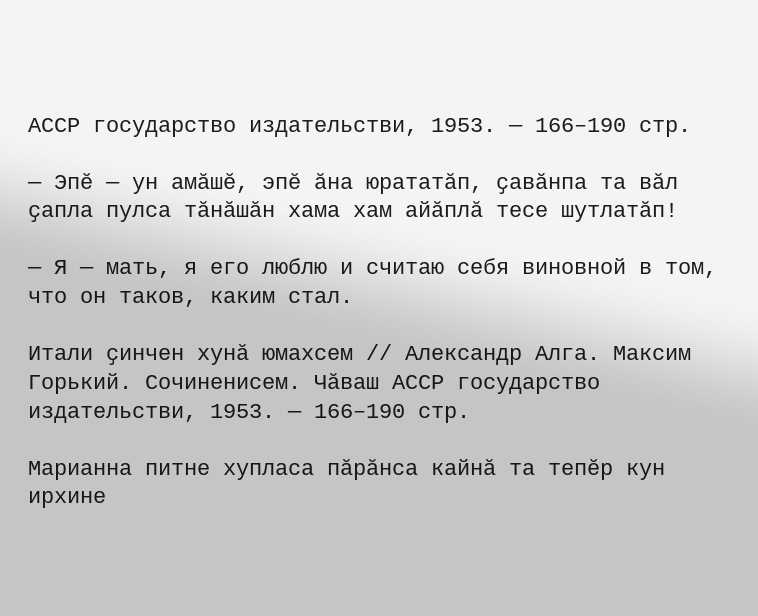АССР государство издательстви, 1953. — 166–190 стр.

— Эпӗ — ун амӑшӗ, эпӗ ӑна юрататӑп, ҫавӑнпа та вӑл ҫапла пулса тӑнӑшӑн хама хам айӑплӑ тесе шутлатӑп!

— Я — мать, я его люблю и считаю себя виновной в том, что он таков, каким стал.

Итали ҫинчен хунӑ юмахсем // Александр Алга. Максим Горький. Сочиненисем. Чӑваш АССР государство издательстви, 1953. — 166–190 стр.

Марианна питне хупласа пӑрӑнса кайнӑ та тепӗр кун ирхине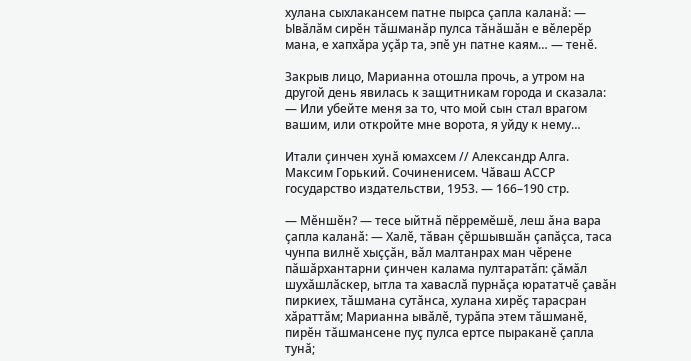хулана сыхлакансем патне пырса ҫапла каланӑ: — Ывӑлӑм сирӗн тӑшманӑр пулса тӑнӑшӑн е вӗлерӗр мана, е хапхӑра уҫӑр та, эпӗ ун патне каям… — тенӗ.

Закрыв лицо, Марианна отошла прочь, а утром на другой день явилась к защитникам города и сказала: — Или убейте меня за то, что мой сын стал врагом вашим, или откройте мне ворота, я уйду к нему…

Итали ҫинчен хунӑ юмахсем // Александр Алга. Максим Горький. Сочиненисем. Чӑваш АССР государство издательстви, 1953. — 166–190 стр.

— Мӗншӗн? — тесе ыйтнӑ пӗрремӗшӗ, леш ӑна вара ҫапла каланӑ: — Халӗ, тӑван ҫӗршывшӑн ҫапӑҫса, таса чунпа вилнӗ хыҫҫӑн, вӑл малтанрах ман чӗрене пӑшӑрхантарни ҫинчен калама пултаратӑп: ҫӑмӑл шухӑшлӑскер, ытла та хаваслӑ пурнӑҫа юрататчӗ ҫавӑн пиркиех, тӑшмана сутӑнса, хулана хирӗҫ тарасран хӑраттӑм; Марианна ывӑлӗ, турӑпа этем тӑшманӗ, пирӗн тӑшмансене пуҫ пулса ертсе пыраканӗ ҫапла тунӑ;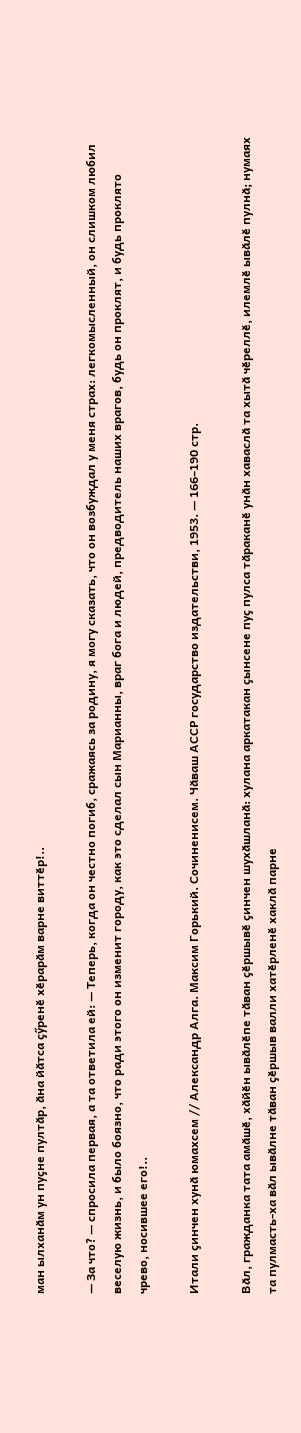ман ылханӑм ун пуҫне пултӑр, ӑна йӑтса ҫӳренӗ хӗрарӑм варне виттӗр!..

— За что? — спросила первая, а та ответила ей: — Теперь, когда он честно погиб, сражаясь за родину, я могу сказать, что он возбуждал у меня страх: легкомысленный, он слишком любил веселую жизнь, и было боязно, что ради этого он изменит городу, как это сделал сын Марианны, враг бога и людей, предводитель наших врагов, будь он проклят, и будь проклято чрево, носившее его!..

Итали ҫинчен хунӑ юмахсем // Александр Алга. Максим Горький. Сочиненисем. Чӑваш АССР государство издательстви, 1953. — 166–190 стр.

Вӑл, гражданка тата амӑшӗ, хӑйӗн ывӑлӗпе тӑван ҫӗршывӗ ҫинчен шухӑшланӑ: хулана аркатакан ҫынсене пуҫ пулса тӑраканӗ унӑн хаваслӑ та хытӑ чӗреллӗ, илемлӗ ывӑлӗ пулнӑ; нумаях та пулмасть-ха вӑл ывӑлне тӑван ҫӗршыв валли хатӗрленӗ хаклӑ парне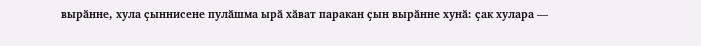вырӑнне, хула ҫыннисене пулӑшма ырӑ хӑват паракан ҫын вырӑнне хунӑ: ҫак хулара —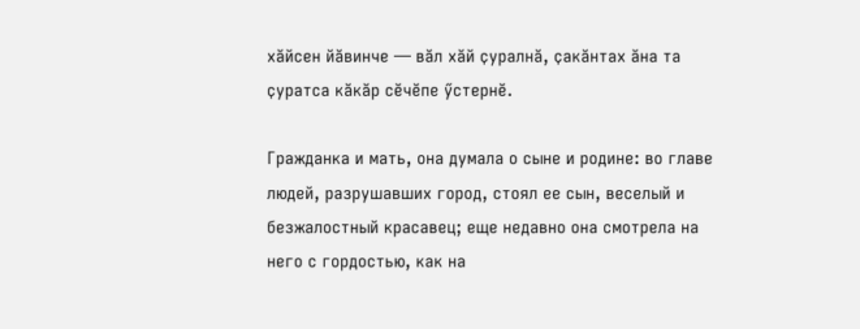хӑйсен йӑвинче — вӑл хӑй ҫуралнӑ, ҫакӑнтах ӑна та ҫуратса кӑкӑр сӗчӗпе ӳстернӗ.

Гражданка и мать, она думала о сыне и родине: во главе людей, разрушавших город, стоял ее сын, веселый и безжалостный красавец; еще недавно она смотрела на него с гордостью, как на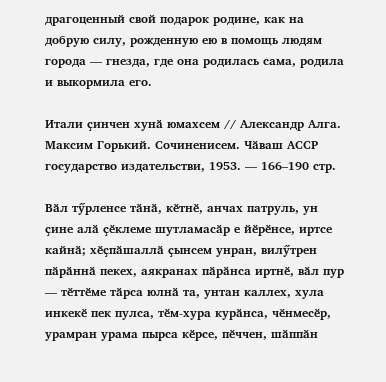драгоценный свой подарок родине, как на добрую силу, рожденную ею в помощь людям города — гнезда, где она родилась сама, родила и выкормила его.

Итали ҫинчен хунӑ юмахсем // Александр Алга. Максим Горький. Сочиненисем. Чӑваш АССР государство издательстви, 1953. — 166–190 стр.

Вӑл тӳрленсе тӑнӑ, кӗтнӗ, анчах патруль, ун ҫине алӑ ҫӗклеме шутламасӑр е йӗрӗнсе, иртсе кайнӑ; хӗҫпӑшаллӑ ҫынсем унран, вилӳтрен пӑрӑннӑ пекех, аякранах пӑрӑнса иртнӗ, вӑл пур — тӗттӗме тӑрса юлнӑ та, унтан каллех, хула инкекӗ пек пулса, тӗм-хура курӑнса, чӗнмесӗр, урамран урама пырса кӗрсе, пӗччен, шӑппӑн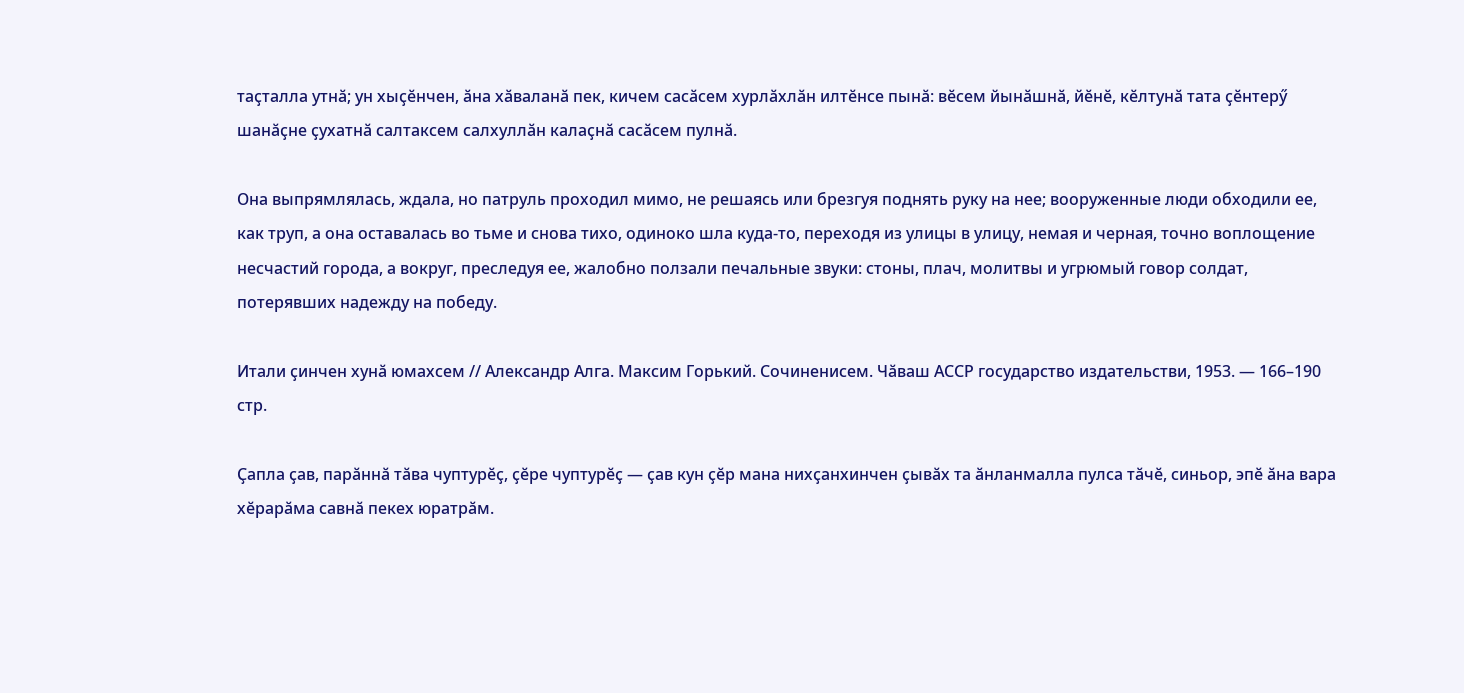таҫталла утнӑ; ун хыҫӗнчен, ӑна хӑваланӑ пек, кичем сасӑсем хурлӑхлӑн илтӗнсе пынӑ: вӗсем йынӑшнӑ, йӗнӗ, кӗлтунӑ тата ҫӗнтерӳ шанӑҫне ҫухатнӑ салтаксем салхуллӑн калаҫнӑ сасӑсем пулнӑ.

Она выпрямлялась, ждала, но патруль проходил мимо, не решаясь или брезгуя поднять руку на нее; вооруженные люди обходили ее, как труп, а она оставалась во тьме и снова тихо, одиноко шла куда-то, переходя из улицы в улицу, немая и черная, точно воплощение несчастий города, а вокруг, преследуя ее, жалобно ползали печальные звуки: стоны, плач, молитвы и угрюмый говор солдат, потерявших надежду на победу.

Итали ҫинчен хунӑ юмахсем // Александр Алга. Максим Горький. Сочиненисем. Чӑваш АССР государство издательстви, 1953. — 166–190 стр.

Ҫапла ҫав, парӑннӑ тӑва чуптурӗҫ, ҫӗре чуптурӗҫ — ҫав кун ҫӗр мана нихҫанхинчен ҫывӑх та ӑнланмалла пулса тӑчӗ, синьор, эпӗ ӑна вара хӗрарӑма савнӑ пекех юратрӑм.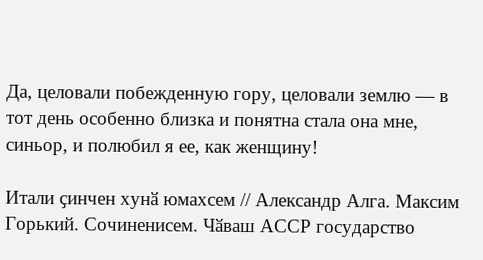Да, целовали побежденную гору, целовали землю — в тот день особенно близка и понятна стала она мне, синьор, и полюбил я ее, как женщину!

Итали ҫинчен хунӑ юмахсем // Александр Алга. Максим Горький. Сочиненисем. Чӑваш АССР государство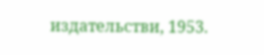издательстви, 1953.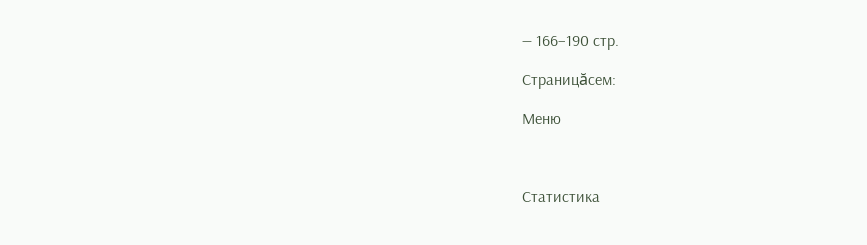— 166–190 стр.

Страницăсем:

Меню



Статистика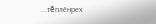...тĕплӗнрех